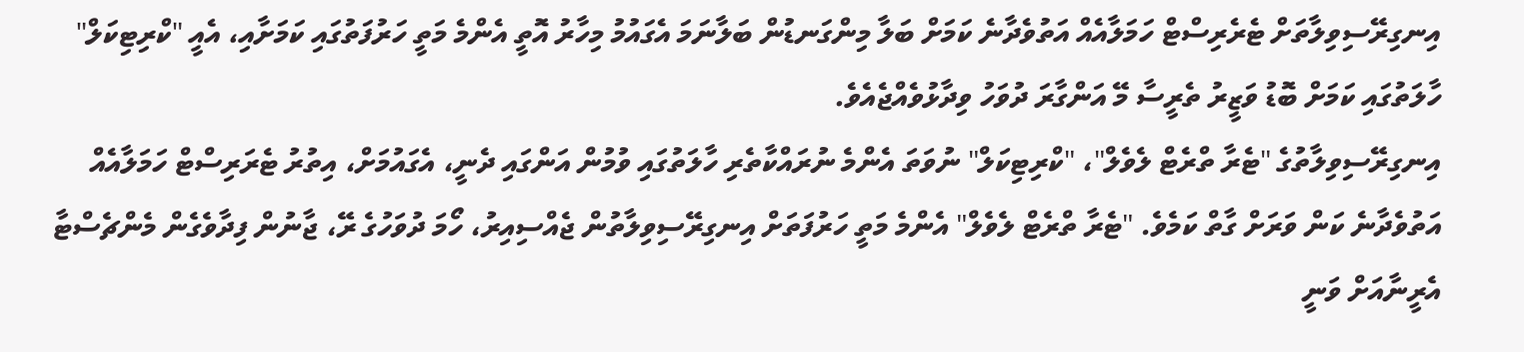އިނގިރޭސިވިލާތަށް ޓެރެރިސްޓް ހަމަލާއެއް އަތުވެދާނެ ކަމަށް ބަލާ މިންގަނޑުން ބަލާނަމަ އެގައުމު މިހާރު އޮތީ އެންމެ މަތީ ހަރުފަތުގައި ކަމަށާއި، އެއީ "ކްރިޓިކަލް" ހާލަތުގައި ކަމަށް ބޮޑު ވަޒީރު ތެރީސާ މޭ އަންގާރަ ދުވަހު ވިދާޅުވެއްޖެއެވެ.
އިނގިރޭސިވިލާތުގެ "ޓެރާ ތްރެޓް ލެވެލް"، "ކްރިޓިކަލް" ނުވަތަ އެންމެ ނުރައްކާތެރި ހާލަތުގައި ވުމުން އަންގައި ދެނީ، އެގައުމަށް، އިތުރު ޓެރަރިސްޓް ހަމަލާއެއް އަތުވެދާނެ ކަން ވަރަށް ގާތް ކަމެވެ. "ޓެރާ ތްރެޓް ލެވެލް" އެންމެ މަތީ ހަރުފަތަށް އިނގިރޭސިވިލާތުން ޖެއްސިއިރު، ހޯމަ ދުވަހުގެ ރޭ، ޖާނުން ފިދާވެގެން މެންޗެސްޓާ އެރީނާއަށް ވަނީ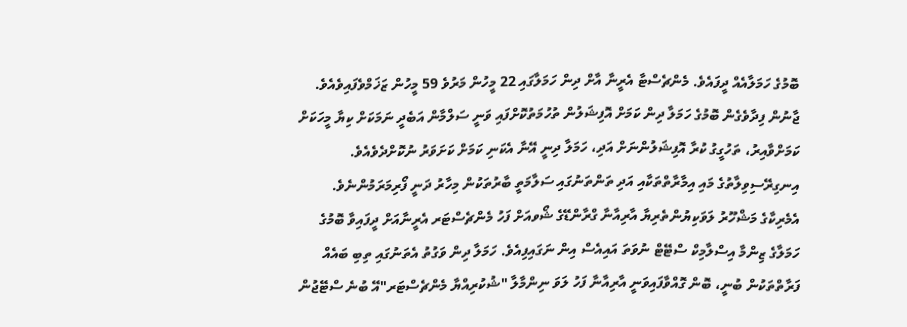ބޮމުގެ ހަމަލާއެއް ދީފައެވެ. މެންޗެސްޓާ އެރީނާ އާށް ދިން ހަމަލާގައި 22 މީހުން މަރުވެ 59 މީހުން ޒަޚަމްވެފައިވެއެވެ.
ޖާނުން ފިދާވެގެން ބޮމުގެ ހަމަލާ ދިން ކަމަށް އޮފިޝަލުން ތުހުމަތުކޮށްފައި ވަނީ ސަލްމާން އަބެދީ ނަމަކަށް ކިޔާ މީހަކަށް ކަމަށްވާއިރު، ތަހުގީގު ކުރާ އޮފިޝަލުންނަށް އަދި، ހަމަލާ ދިނީ އޭނާ އެކަނި ކަމަށް ކަށަވަރު ނުކޮށްދެވެއެވެ.
އިނގިރޭސިވިލާތުގެ މައި އިމާރާތްތަކާއި އަދި ތަންތަނުގައި ސަލާމަތީ ބާރުތަކުން މިހާރު ދަނީ ފޯރިމަރަމުންނެވެ.
އެމެރިކާގެ މަޝްހޫރު ލަވަކިޔުންތެރިޔާ އާރިއާނާ ގްރާންޑޭގެ ޝޯވއަށް ފަހު މެންޗެސްޓަރ އެރީނާއަށް ދީފައިވާ ބޮމުގެ ހަމަލާގެ ޒިންމާ އިސްލާމިކް ސްޓޭޓް ނުވަތަ އައިއެސް އިން ނަގައިފިއެވެ. ހަމަލާ ދިން ވަގުތު އެތަނުގައި ތިބި ބައެއް ފަރާތްތަކުން ބުނީ، ބޮން ގޮއްވާފައިވަނީ އާރިއާނާ ފަހު ލަވަ ނިންމާލާ "ޝުކުރިއްޔާ މެންޗެސްޓަރ"އޭ ބުނެ ސްޓޭޖުން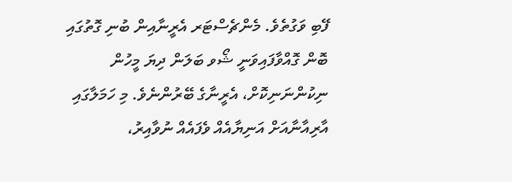ފޭބި ވަގުތެވެ. މެންޗެސްޓަރ އެރީނާއިން ބުނި ގޮތުގައި ބޮން ގޮއްވާފައިވަނީ ޝޯވ ބަލަން ދިޔަ މީހުން ނިކުންނަނިކޮށް، އެރީނާގެ ބޭރުންނެވެ. މި ހަމަލާގައި އާރިއާނާއަށް އަނިޔާއެއް ވެފައެއް ނުވާއިރު،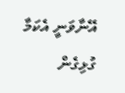އޭނާވަނީ އެކަމާ ގުޅިގެން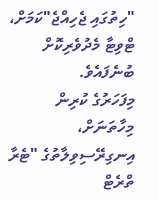"ހިތުގައި ޖެހިއްޖެ"ކަމަށް، ޓްވިޓާ މެދުވެރިކޮށް ބުނެފައެވެ.
މިފަހަރުގެ ކުރިން މިހާތަނަށް، އިނގިރޭސިވިލާތުގެ "ޓެރާ ތްރެޓް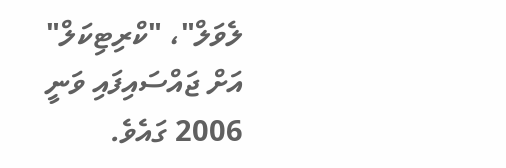ލެވަލް"، "ކްރިޓިކަލް" އަށް ޖައްސައިފައި ވަނީ 2006 ގައެވެ.